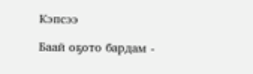Кэпсээ

Баай оҕото бардам -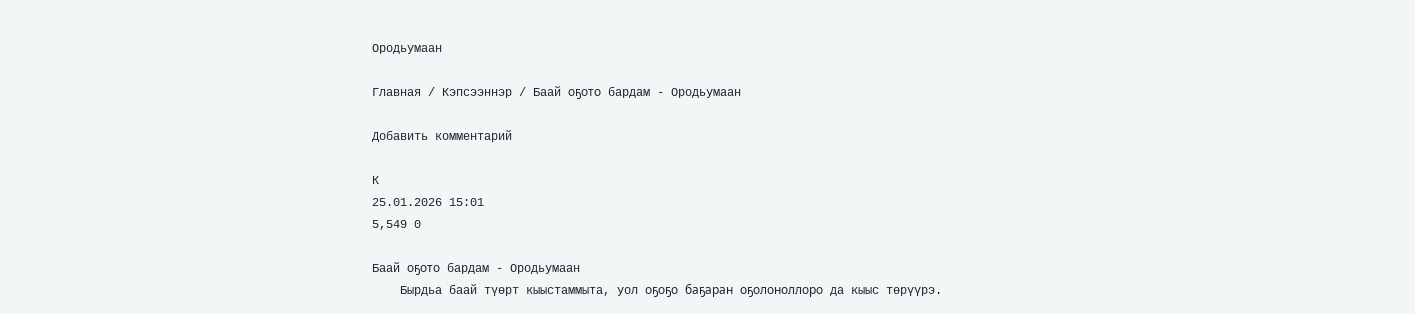Ородьумаан

Главная / Кэпсээннэр / Баай оҕото бардам - Ородьумаан

Добавить комментарий

К
25.01.2026 15:01
5,549 0

Баай оҕото бардам - Ородьумаан
    Бырдьа баай түөрт кыыстаммыта, уол оҕоҕо баҕаран оҕолоноллоро да кыыс төрүүрэ.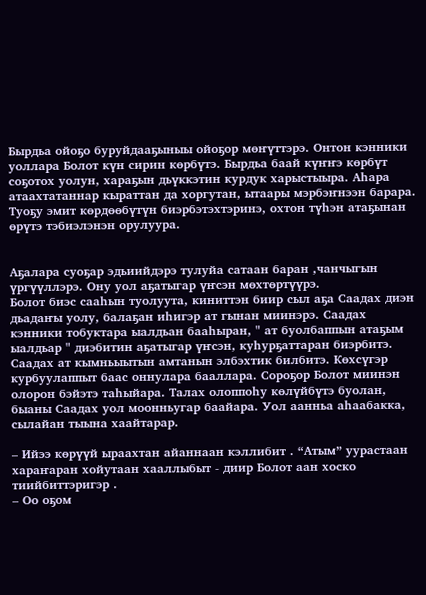Бырдьа ойоҕо буруйдааҕыныы ойоҕор мөҥүттэрэ. Онтон кэнники уоллара Болот күн сирин көрбүтэ. Бырдьа баай күҥҥэ көрбүт соҕотох уолун, хараҕын дьүккэтин курдук харыстыыра. Аһара атаахтатаннар кыраттан да хоргутан, ытаары мэрбэҥнээн барара. Туоҕу эмит көрдөөбүтүн биэрбэтэхтэринэ, охтон түһэн атаҕынан өрүтэ тэбиэлэнэн орулуура.


Аҕалара суоҕар эдьиийдэрэ тулуйа сатаан баран ,чанчыгын үргүүллэрэ. Ону уол аҕатыгар үҥсэн мөхтөртүүрэ.
Болот биэс сааһын туолуута, киниттэн биир сыл аҕа Саадах диэн дьадаҥы уолу, балаҕан иһигэр ат гынан миинэрэ. Саадах кэнники тобуктара ыалдьан бааһыран, " ат буолбаппын атаҕым ыалдьар " диэбитин аҕатыгар үҥсэн, куһурҕаттаран биэрбитэ. Саадах ат кымньыытын амтанын элбэхтик билбитэ. Көхсүгэр курбуулаппыт баас оннулара бааллара. Сороҕор Болот миинэн олорон бэйэтэ таһыйара. Талах олоппоһу көлүйбүтэ буолан, быаны Саадах уол моонньугар баайара. Уол аанньа аһаабакка, сылайан тыына хаайтарар.

– Ийээ көрүүй ыраахтан айаннаан кэллибит . “Атым” уурастаан хараҥаран хойутаан хааллыбыт - диир Болот аан хоско тиийбиттэригэр .
– Оо оҕом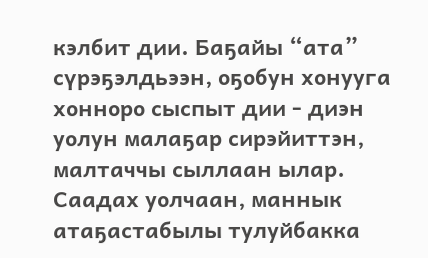кэлбит дии. Баҕайы “ата” сүрэҕэлдьээн, оҕобун хонууга хонноро сыспыт дии - диэн уолун малаҕар сирэйиттэн, малтаччы сыллаан ылар.
Саадах уолчаан, маннык атаҕастабылы тулуйбакка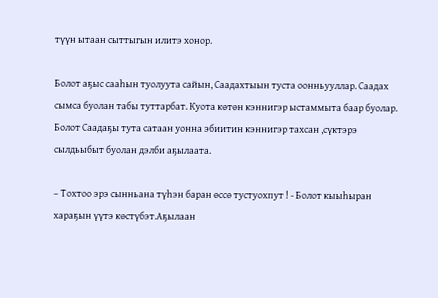түүн ытаан сыттыгын илитэ хонор.

Болот аҕыс сааһын туолуута сайын, Саадахтыын туста оонньууллар. Саадах сымса буолан табы туттарбат. Куота көтөн кэннигэр ыстаммыта баар буолар. Болот Саадаҕы тута сатаан уонна эбиитин кэннигэр тахсан ,сүктэрэ сылдьыбыт буолан дэлби аҕылаата.

– Тохтоо эрэ сынньана түһэн баран өссө тустуохпут ! - Болот кыыһыран хараҕын үүтэ көстүбэт.Аҕылаан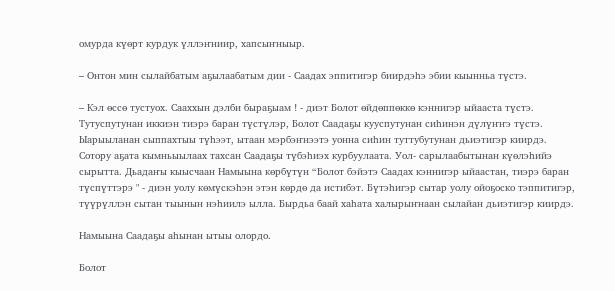омурда күөрт курдук үллэҥниир, хапсыҥныыр.

– Онтон мин сылайбатым аҕылаабатым дии - Саадах эппитигэр биирдэһэ эбии кыынньа түстэ.

– Кэл өссө тустуох. Сааххын дэлби быраҕыам ! - диэт Болот өйдөппөккө кэннигэр ыйааста түстэ. Тутуспутунан иккиэн тиэрэ баран түстүлэр, Болот Саадаҕы кууспутунан сиһинэн дүлүҥҥэ түстэ. Ыарыыланан сыппахтыы түһээт, ытаан мэрбэҥнээтэ уонна сиһин туттубутунан дьиэтигэр киирдэ. Сотору аҕата кымньыылаах тахсан Саадаҕы түбэһиэх курбуулаата. Уол- сарылаабытынан күөлэһийэ сырытта. Дьадаҥы кыысчаан Намыына көрбүтүн “Болот бэйэтэ Саадах кэннигэр ыйаастан, тиэрэ баран түспүттэрэ " - диэн уолу көмүскэһэн этэн көрдө да истибэт. Бүтэһигэр сытар уолу ойоҕоско тэппитигэр, түүрүллэн сытан тыынын нэһиилэ ылла. Бырдьа баай хаһата халырыҥнаан сылайан дьиэтигэр киирдэ.

Намыына Саадаҕы аһынан ытыы олордо.

Болот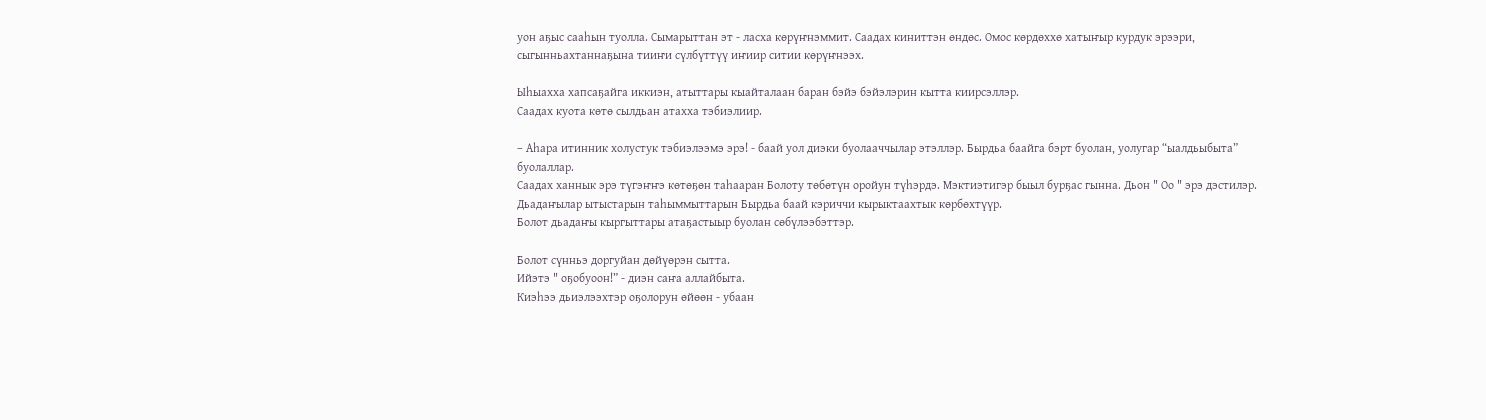уон аҕыс сааһын туолла. Сымарыттан эт - ласха көрүҥнэммит. Саадах киниттэн өндөс. Омос көрдөххө хатыҥыр курдук эрээри, сыгынньахтаннаҕына тииҥи сүлбүттүү иҥиир ситии көрүҥнээх.

Ыһыахха хапсаҕайга иккиэн, атыттары кыайталаан баран бэйэ бэйэлэрин кытта киирсэллэр.
Саадах куота көтө сылдьан атахха тэбиэлиир.

– Аһара итинник холустук тэбиэлээмэ эрэ! - баай уол диэки буолааччылар этэллэр. Бырдьа баайга бэрт буолан, уолугар “ыалдьыбыта” буолаллар.
Саадах ханнык эрэ түгэҥҥэ көтөҕөн таһааран Болоту төбөтүн оройун түһэрдэ. Мэктиэтигэр быыл бурҕас гынна. Дьон " Оо " эрэ дэстилэр. Дьадаҥылар ытыстарын таһыммыттарын Бырдьа баай кэриччи кырыктаахтык көрбөхтүүр.
Болот дьадаҥы кыргыттары атаҕастыыр буолан сөбүлээбэттэр.

Болот сүнньэ доргуйан дөйүөрэн сытта.
Ийэтэ " оҕобуоон!” - диэн саҥа аллайбыта.
Киэһээ дьиэлээхтэр оҕолорун өйөөн - убаан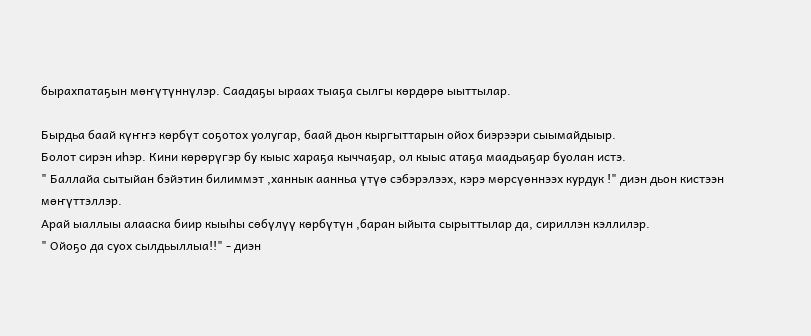бырахпатаҕын мөҥүтүннүлэр. Саадаҕы ыраах тыаҕа сылгы көрдөрө ыыттылар.

Бырдьа баай күҥҥэ көрбүт соҕотох уолугар, баай дьон кыргыттарын ойох биэрээри сыымайдыыр.
Болот сирэн иһэр. Кини көрөрүгэр бу кыыс хараҕа кыччаҕар, ол кыыс атаҕа маадьаҕар буолан истэ.
" Баллайа сытыйан бэйэтин билиммэт ,ханнык аанньа үтүө сэбэрэлээх, кэрэ мөрсүөннээх курдук !" диэн дьон кистээн мөҥүттэллэр.
Арай ыаллыы алааска биир кыыһы сөбүлүү көрбүтүн ,баран ыйыта сырыттылар да, сириллэн кэллилэр.
" Ойоҕо да суох сылдьыллыа!!" - диэн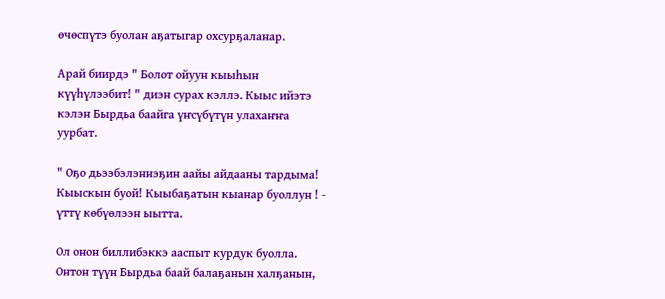өчөспүтэ буолан аҕатыгар охсурҕаланар.

Арай биирдэ " Болот ойуун кыыһын күүһүлээбит! " диэн сурах кэллэ. Кыыс ийэтэ кэлэн Бырдьа баайга үҥсүбүтүн улахаҥҥа уурбат.

" Оҕо дьээбэлэннэҕин аайы айдааны тардыма! Кыыскын буой! Кыыбаҕатын кыанар буоллун ! - үттү көбүөлээн ыытта.

Ол онон биллибэккэ ааспыт курдук буолла.
Онтон түүн Бырдьа баай балаҕанын халҕанын,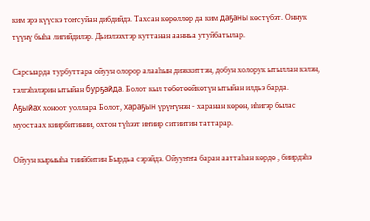ким эрэ күүскэ тоҥсуйан дибдийдэ. Тахсан көрөллөр да ким даҕаны көстүбэт. Оннук түүнү быһа лигийдилэр. Дьиэлээхтэр куттанан аанньа утуйбатылар.

Сарсыарда турбуттара ойуун олорор алааһын диэккиттэн, добун холорук ытыллан кэлэн, тэлгэһэлэрин ытыйан бурҕайда. Болот кыл төбөтөөйкөтүн ытыйан илдьэ барда.
Аҕыйах хоноот уоллара Болот, хараҕын үрүҥүнэн - харанан көрөн, иһигэр былас муостаах киирбитинии, охтон түһээт иҥиир ситиитин таттарар.

Ойуун кырыыһа тиийбитин Бырдьа сэрэйдэ. Ойууҥҥа баран ааттаһан көрдө , биирдэһэ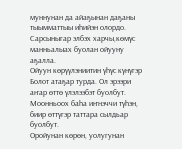муннунан да айаҕынан даҕаны тыымматтыы иһийэн олордо.
Сарсыныгар элбэх харчы,көмүс манньалыах буолан ойууну аҕалла.
Ойуун көрүүлэниитин үһүс күнүгэр Болот атаҕар турда. Ол эрээри аҥар өттө үлэлээбэт буолбут. Моонньоох баһа иҥнэччи түһэн, биир өттүгэр таттара сылдьар буолбут.
Оройунан көрөн, уолугунан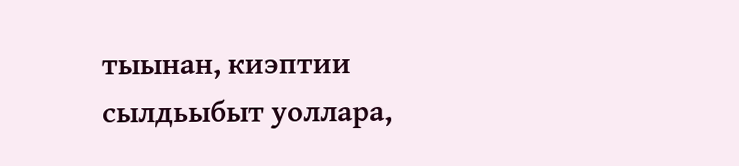тыынан, киэптии сылдьыбыт уоллара,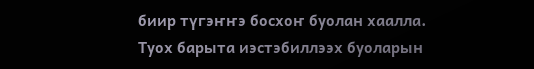биир түгэҥҥэ босхоҥ буолан хаалла.
Туох барыта иэстэбиллээх буоларын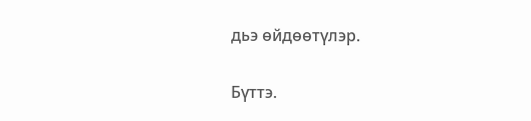дьэ өйдөөтүлэр.

Бүттэ.